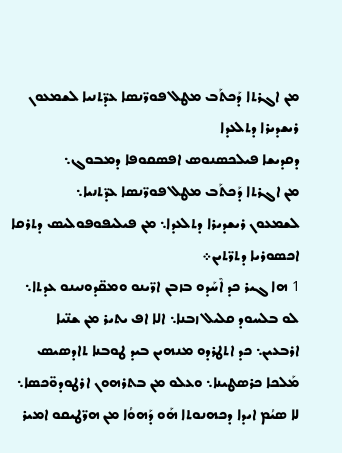ܡܢ ܐܓܪܬܐ ܕܰܟܬܰܒ ܡܛܠ ܦܘܖ̈ܢܣܐ ܥܕ̈ܬܢܝܐ ܠܫܡܥܘܢ ܪܝܫܕܝܪܐ ܕܬܠܥܕܐ
ܕܩܕܝܫܐ ܦܝܠܟܣܢܘܣ ܐܦܣܩܘܦܐ ܕܡܒܘܓ܆
ܡܢ ܐܓܪܬܐ ܕܰܟܬܰܒ ܡܛܠ ܦܘܖ̈ܢܣܐ ܥܕ̈ܬܢܝܐ܆
ܠܫܡܥܘܢ ܪܝܫܕܝܪܐ ܕܬܠܥܕܐ܆ ܡܢ ܦܝܠܝܦܘܦܘܠܝܣ ܕܬܪܩܐ ܐܟܣܘܪܝܐ ܕܬܖ̈ܬܝܢ܀
1 ܗܐ ܓܝܪ ܟܕ ܐܶܚܰܕܘ ܒܙܒܢ ܐܖ̈ܝܢܘ ܘܡܩ̈ܕܘܢܝܢܘ ܥܕܬܐ܆ ܠܘ ܒܠܚܘܕ ܩܠܝܠ ܙܒܢܐ܆ ܐܠܐ ܐܦ ܝܬܝܪ ܡܢ ܫܢ̈ܝܐ ܐܪܒܥܝܢ܆ ܟܕ ܐܬܛܪܕܘ ܡܢܗܝܢ ܒܝܕ ܛܘܒܢܐ ܬܐܕܣܝܣ ܡܰܠܟܐ ܟܪܣܛܝܢܐ܆ ܘܥܠܘ ܡܢ ܒܬܪܗܘܢ ܐܪܛܘܕܘ̈ܟܣܐ܆ ܠܐ ܣܝܳܡ ܐܝܕܐ ܕܟܗܢܘܬܐ ܗܰܘ ܕܰܗܘܳܐ ܡܢ ܗܖ̈ܛܝܩܘ ܐܡܝܪ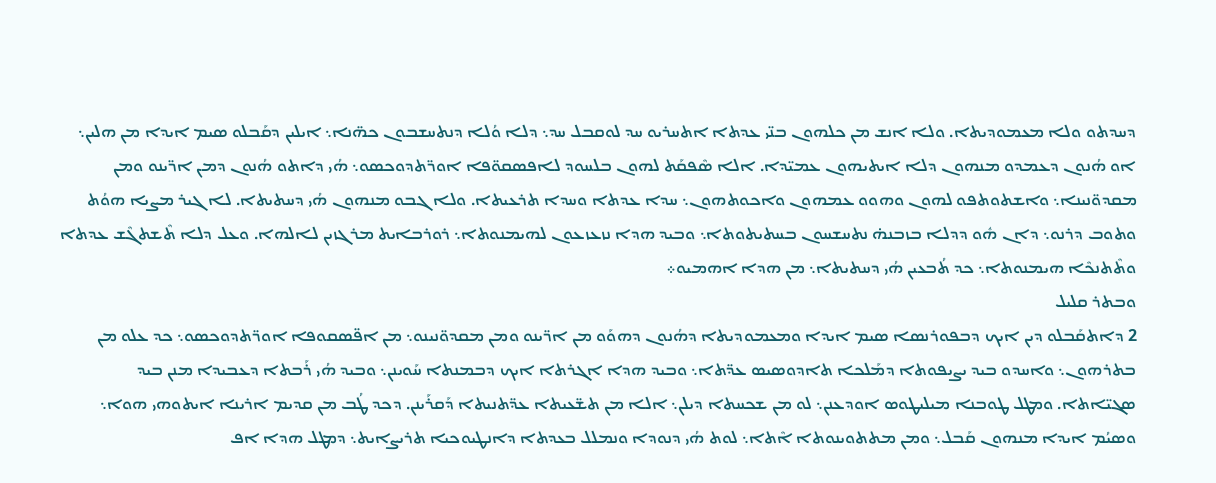ܕܚܕܬܘ ܘܠܐ ܡܥܡܘܕܝܬܐ. ܘܠܐ ܐܢܫ ܡܢ ܟܠܗܘܢ ܒܢ̈ܝ ܥܕܬܐ ܐܬܚܪܝܘ ܚܕ ܠܘܩܒܠ ܚܕ܆ ܕܠܐ ܘܳܠܐ ܕܢܬܚܫܒܘܢ ܟܗ̈ܢܐ܆ ܐܝܠܝܢ ܕܩܰܒܠܘ ܣܝܡ ܐܝܕܐ ܡܢ ܗܠܝܢ܆ ܐܘ ܗܳܢܘܢ ܕܥܡܕܘ ܡܢܗܘܢ ܕܠܐ ܐܝܬܝܗܘܢ ܥܡܝ̈ܕܐ. ܐܠܐ ܣܶܦܩܰܬ ܠܗܘܢ ܒܠܚܘܕ ܠܐܦܣܩܘ̈ܦܐ ܐܘܖ̈ܬܕܘܟܣܘ܆ ܗܳܝ ܕܐܬܘ ܗܳܢܘܢ ܕܡܢ ܐܖ̈ܝܢܘ ܘܡܢ ܡܩܕܘ̈ܢܝܢܐ܆ ܘܐܫܬܘܬܦܘ ܠܗܘܢ ܘܗܘܘ ܥܡܗܘܢ ܘܐܟܘܬܗܘܢ܆ ܚܕܐ ܥܕܬܐ ܘܚܕܐ ܬܪܥܝܬܐ. ܘܠܐ ܓܒܘ ܡܢܗܘܢ ܗܳܝ ܕܚܬܝܬܐ. ܠܐ ܓܝܪ ܡܨܝܐ ܗܘܳܬ ܘܬܘܒ ܕܪܢܘ܆ ܕܐܢ ܗܽܘ ܕܕܠܐ ܒܙܒܢܗ̇ ܢܬܚܫܚܘܢ ܒܚܬܝܬܘܬܐ܆ ܘܒܝܕ ܗܕܐ ܢܙܥܙܥܘܢ ܠܗܝܡܢܘܬܐ܆ ܪܘܪܒܐܝܬ ܡܪܓܙܝܢ ܠܐܠܗܐ. ܘܥܠ ܕܠܐ ܬܶܫܬܓܶܫ ܥܕܬܐ ܘܬܶܬܢܟܶܐ ܗܝܡܢܘܬܐ܆ ܟܕ ܬܳܒܥܝܢ ܗܳܝ ܕܚܬܝܬܐ܆ ܡܢ ܗܕܐ ܐܗܡܝܘ܀
ܘܒܬܪ ܩܠܝܠ
2 ܕܐܬܩܰܒܠܘ ܕܝܢ ܐܝܟ ܕܒܦܘܪܢܣܐ ܣܝܡ ܐܝܕܐ ܘܡܥܡܘܕܝܬܐ ܕܗܳܢܘܢ ܕܗܘܰܘ ܡܢ ܐܖ̈ܝܢܘ ܘܡܢ ܡܩܕܘ̈ܢܝܢܘ܆ ܡܢ ܐܦ̈ܣܩܘܦܐ ܐܘܖ̈ܬܕܘܟܣܘ܆ ܟܕ ܥܠܘ ܡܢ ܒܬܪܗܘܢ܆ ܘܐܚܕܘ ܒܝܕ ܝܨܝܦܘܬܐ ܕܡܰܠܟܐ ܬܐܕܘܣܝܣ ܥܕ̈ܬܐ܆ ܘܒܝܕ ܗܕܐ ܐܓܪܬܐ ܐܝܟ ܕܒܡܢܬܐ ܚܰܘܝܢܢ܆ ܘܒܝܕ ܗܳܝ ܪܰܒܬܐ ܕܥܒܝܕܐ ܡܢܢ ܒܝܕ ܣܓܝ̈ܐܬܐ. ܘܡܛܠ ܛܘܒܢܐ ܡܝܠܝܛܘܣ ܐܘܕܥܢܢ܆ ܠܘ ܡܢ ܫܟܚܬܐ ܕܝܠܢ܆ ܐܠܐ ܡܢ ܬܫ̈ܥܝܬܐ ܥܕ̈ܬܢܝܬܐ ܕܰܩܪܰܝܢܢ. ܕܟܕ ܛܳܒ ܡܢ ܩܕܝܡ ܐܪܝܢܐ ܐܝܬܘܗܝ ܗܘܐ܆ ܘܣܝܳܡ ܐܝܕܐ ܡܢܗܘܢ ܩܰܒܠ܆ ܘܡܢ ܡܬܬܘܝܢܘܬܐ ܐܶܬܐ܆ ܠܘܬ ܗܳܝ ܕܢܘܕܐ ܘܢܡܠܠ ܒܥܕܬܐ ܕܐܢܛܝܘܟܝܐ ܬܪܝܨܐܝܬ܆ ܕܡܛܠ ܗܕܐ ܐܦ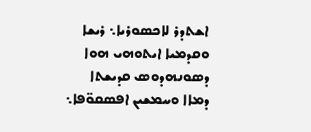ܐܫܬܕܪ ܠܐܟܣܘܪܝܐ܆ ܪܝܫܐ ܘܩܕܡܝܐ ܐܝܬܘܗܝ ܗܘܐ ܕܣܘܢܗܕܘܣ ܩܕܝܫܬܐ ܕܡܐܐ ܘܚܡܫܝܢ ܐܦܣܩܘ̈ܦܐ܆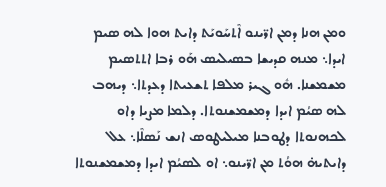ܘܡܢ ܗܢܐ ܕܡܢ ܐܖ̈ܝܢܘ ܐܶܬܚܰܘܝܰܬ ܕܐܝܬ ܗܘܐ ܠܗ ܣܝܡ ܐܝܕܐ܆ ܡܢܗ ܩܕܝܫܐ ܒܣܝܠܝܣ ܗܰܘ ܪܒܐ ܐܬܬܣܝܡ ܡܫܡܫܢܐ. ܗܽܘ ܓܝܪ ܡܠܦܐ ܬܫܥܝܬܐ ܕܥܕܬܐ܆ ܕܝܗܒ ܠܗ ܣܝܳܡ ܐܝܕܐ ܕܡܫܡܫܢܘܬܐ. ܕܠܡܐ ܡܨܝܐ ܕܐܘ ܠܟܗܢܘܬܐ ܕܛܘܒܢܐ ܡܝܠܝܛܘܣ ܐܢܫ ܢܰܣܠܶܐ܆ ܥܠ ܕܐܝܬܝܗ̇ ܗܘܳܬ ܡܢ ܐܖ̈ܝܢܘ܆ ܐܘ ܠܣܝܳܡ ܐܝܕܐ ܕܡܫܡܫܢܘܬܐ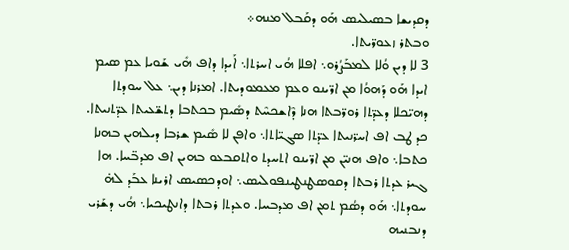ܕܩܕܝܫܐ ܒܣܝܠܝܣ ܗܰܘ ܕܩܰܒܠ ܡܢܗ܀
ܘܒܬܪ ܙܥܘܖ̈ܝܬܐ.
3 ܠܐ ܕܝܢ ܘܳܠܐ ܠܡܒܰܨܳܪܘ܆ ܐܦܠܐ ܗܳܝ ܐܚܪܬܐ܆ ܐܰܝܕܐ ܕܐܦ ܗܺܝ ܫܰܘܝܐ ܥܡ ܣܝܡ ܐܝܕܐ ܗܰܘ ܕܰܗܘܳܐ ܡܢ ܐܖ̈ܝܢܘ ܘܥܡ ܡܥܡܘܕܝܬܐ. ܐܡܪܢܐ ܕܝܢ܆ ܥܠ ܚܘܕܬܐ ܕܗܝ̈ܟܠܐ ܕܥܕ̈ܬܐ ܪܘܖ̈ܒܬܐ ܗܢܐ ܕܶܐܫܟܚܶܬ ܕܣܺܝܡ ܒܟܬܒܐ ܕܬܫ̈ܥܝܬܐ ܥܕ̈ܬܢܝܬܐ. ܟܕ ܛܒ ܐܦ ܐܚܖ̈ܢܝܬܐ ܥܕ̈ܬܐ ܣܓܝ̈ܐܬܐ܆ ܘܐܦܢ ܠܐ ܣܺܝܡ ܫܪܒܐ ܕܝܠܗܝܢ ܒܗܢܐ ܟܬܒܐ܆ ܘܐܦ ܗܢܝ̈ܢ ܡܢ ܐܖ̈ܝܢܘ ܐܬܚܕܬ ܘܐܬܩܒܥܘ ܒܗܝܢ ܐܦ ܡܕܒ̈ܚܐ. ܗܐ ܓܝܪ ܥܕܬܐ ܪܒܬܐ ܕܩܘܣܛܢܛܝܢܦܘܠܝܣ܆ ܐܘܕܟܣܝܣ ܐܪܝܢܐ ܥܒܰܕ ܠܗ̇ ܚܘܕܬܐ܆ ܗܰܘ ܕܣܳܡ ܬܡܢ ܐܦ ܡܕܒܚܐ. ܘܥܕܬܐ ܪܒܬܐ ܕܐܢܛܝܟܝܐ܆ ܗܳܝ ܕܫܰܪܝ ܕܢܒܢܝܗ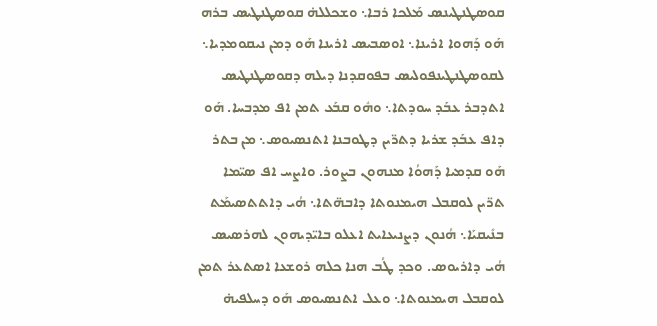ܩܘܣܛܢܛܝܢܣ ܡܰܠܟܐ ܪܒܐ܆ ܘܫܟܠܠܗ̇ ܩܘܣܛܢܛܝܣ ܒܪܗ ܗܰܘ ܕܰܗܘܐ ܐܪܝܢܐ܆ ܐܘܣܒܝܣ ܐܪܝܢܐ ܗܰܘ ܕܡܢ ܢܝܩܘܡܕܝܐ܆ ܠܩܘܣܛܢܛܝܢܦܘܠܝܣ ܒܦܘܩܕܢܐ ܕܝܠܗ ܕܩܘܣܛܢܛܝܣ ܐܬܕܒܪ ܥܒܰܕ ܚܘܕܬܐ܆ ܘܗܽܘ ܩܒܰܥ ܬܡܢ ܐܦ ܡܕܒܚܐ. ܗܰܘ ܕܐܦ ܥܒܰܕ ܫܪܝܐ ܕܬܖ̈ܝܢ ܕܛܘܒܢܐ ܐܬܢܣܝܘܣ܆ ܡܢ ܒܬܪ ܗܰܘ ܩܕܡܝܐ ܕܰܗܘܳܐ ܡܢܗܘܢ ܒܨܘܪ. ܘܐܨܚ ܐܦ ܣܝ̈ܡܐ ܬܖ̈ܝܢ ܠܘܩܒܠ ܗܝܡܢܘܬܐ ܕܐܒܗ̈ܬܐ܆ ܗܳܝ ܕܐܬܬܣܝܡܰܬ ܒܢܺܝܩܝܰܐ܆ ܗܳܢܘܢ ܕܨܢܝܥܐܝܬ ܐܥܠܘ ܒܐܝ̈ܕܝܗܘܢ ܠܗܪܣܝܣ ܗܳܝ ܕܐܪܝܘܣ. ܘܟܕ ܛܳܒ ܗܢܐ ܟܠܗ ܪܘܫܥܐ ܐܣܬܥܪ ܬܡܢ ܠܘܩܒܠ ܗܝܡܢܘܬܐ܆ ܘܥܠ ܐܬܢܣܝܘܣ ܗܰܘ ܕܚܠܦܝܗ̇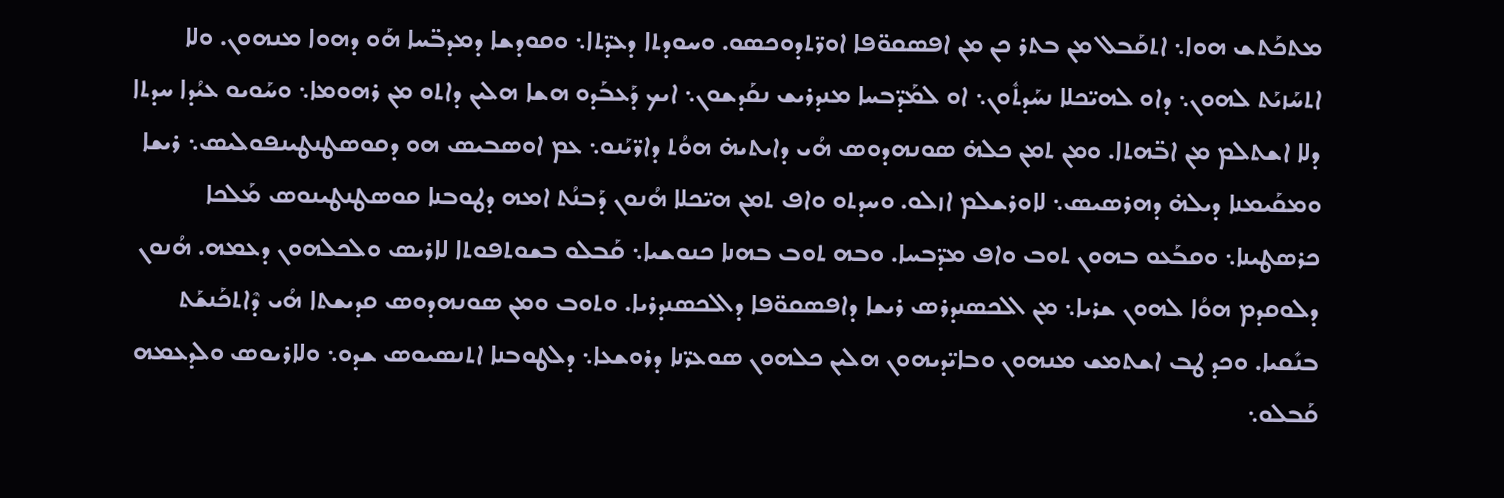ܡܬܟܰܬܫ ܗܘܐ܆ ܐܬܩܰܒܠ ܡܢ ܒܬܪ ܟܢ ܡܢ ܐܦܣܩܘ̈ܦܐ ܐܘܖ̈ܬܕܘܟܣܘ. ܘܚܘܕܬܐ ܕܥܕ̈ܬܐ܆ ܘܩܘܕܫܐ ܕܡܕܒ̈ܚܐ ܗܰܘ ܕܗܘܐ ܡܢܗܘܢ. ܘܠܐ ܐܬܚܰܙܝܰܬ ܠܗܘܢ܆ ܕܐܘ ܠܗܝ̈ܟܠܐ ܢܚܰܕܬܽܘܢ܆ ܐܘ ܠܡܰܕ̈ܒܚܐ ܡܢܕܪܝܫ ܢܩܰܕܫܘܢ܆ ܐܝܟ ܕܰܥܒܰܕܘ ܗܫܐ ܗܠܝܢ ܕܐܬܘ ܡܢ ܪܗܘܡܐ܆ ܘܚܰܘܝܘ ܥܝܳܕܐ ܚܕܬܐ ܕܠܐ ܐܫܬܠܡ ܡܢ ܐܒ̈ܗܬܐ. ܘܡܢ ܬܡܢ ܟܠܗ̇ ܣܘܢܗܕܘܣ ܗܳܝ ܕܐܝܬܝܗ̇ ܗܘܳܬ ܕܐܖ̈ܝܰܢܘ܆ ܥܡ ܐܘܣܒܝܣ ܗܘ ܕܩܘܣܛܢܛܝܢܦܘܠܝܣ܆ ܪܝܫܐ ܘܡܩܰܝܡܢܐ ܕܝܠܗ̇ ܕܗܪܣܝܣ܆ ܠܐܘܪܫܠܡ ܐܙܠܘ. ܘܚܕܬܘ ܘܐܦ ܬܡܢ ܗܝ̈ܟܠܐ ܗܳܢܘܢ ܕܰܒܢܳܬ ܐܡܗ ܕܛܘܒܢܐ ܩܘܣܛܢܛܝܢܘܣ ܡܰܠܟܐ ܟܪܣܛܝܢܐ܆ ܘܩܒܰܥܘ ܒܗܘܢ ܬܘܒ ܘܐܦ ܡܕ̈ܒܚܐ. ܘܒܗ ܬܘܒ ܒܗܢܐ ܟܢܘܫܝܐ܆ ܩܰܒܠܘ ܒܫܘܬܦܘܬܐ ܠܐܪܝܣ ܘܠܟܠܗܘܢ ܕܥܡܗ. ܗܳܢܘܢ ܕܠܘܩܕܡ ܗܘܳܐ ܠܗܘܢ ܫܪܝܐ܆ ܡܢ ܐܠܟܣܢܕܪܣ ܪܝܫܐ ܕܐܦܣܩܘ̈ܦܐ ܕܐܠܟܣܢܕܪܝܐ. ܘܬܘܒ ܘܡܢ ܣܘܢܗܕܘܣ ܩܕܝܫܬܐ ܗܳܝ ܕܶܐܬܟܰܢܫܰܬ ܒܢܺܩܝܐ. ܘܟܕ ܛܒ ܐܫܬܡܫ ܡܢܗܘܢ ܘܒܐܝ̈ܕܝܗܘܢ ܗܠܝܢ ܟܠܗܘܢ ܣܘܥܖ̈ܢܐ ܕܪܘܫܥܐ܆ ܕܠܛܘܒܢܐ ܐܬܢܣܝܘܣ ܫܕܘ܆ ܘܠܐܪܝܘܣ ܘܠܕܥܡܗ ܩܰܒܠܘ܆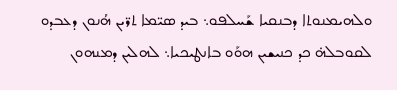ܘܠܗܝܡܢܘܬܐ ܕܒܢܩܝܐ ܫܰܚܠܦܘ܆ ܒܝܕ ܣܝ̈ܡܐ ܬܖ̈ܝܢ ܗܳܢܘܢ ܕܥܒܕܘ ܠܩܘܒܠܗ̇ ܟܕ ܟܢܝܫܝܢ ܗܘܰܘ ܒܐܢܛܝܟܝܐ܆ ܠܗܠܝܢ ܕܡܢܗܘܢ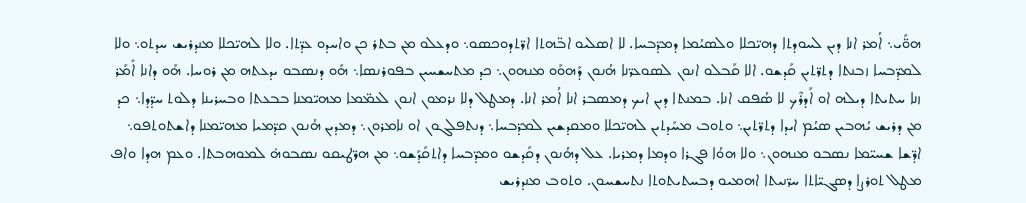ܗܘ̈ܰܝ܆ ܐܳܡܪ ܐܢܐ ܕܝܢ ܠܚܘܕܬܐ ܕܗܝ̈ܟܠܐ ܘܠܣܝܳܡܐ ܕܡܕ̈ܒܚܐ. ܠܐ ܐܣܠܝܘ ܐܒ̈ܗܬܐ ܐܖ̈ܬܕܘܟܣܘ܆ ܘܕܥܠܘ ܡܢ ܒܬܪ ܟܢ ܘܐܚܕܘ ܥܕ̈ܬܐ. ܘܠܐ ܠܗܝ̈ܟܠܐ ܡܢܕܪܝܫ ܚܕܬܘ܆ ܘܠܐ ܠܡܕ̈ܒܚܐ ܙܒܢܬܐ ܕܬܖ̈ܬܝܢ ܩܰܕܫܘ. ܐܠܐ ܩܰܒܠܘ ܐܢܘܢ ܠܣܘܥܖ̈ܢܐ ܗܳܢܘܢ ܕܰܗܘܰܘ ܡܢܗܘܢ܆ ܟܕ ܡܬܚܫܚܝܢ ܒܦܘܪܢܣܐ܆ ܗܰܘ ܕܢܣܒܘ ܝܕܥܬܗ ܡܢ ܪܘܚܐ. ܗܰܘ ܕܐܢܐ ܐܺܡܰܪ ܙܢܐ ܚܬܝܬܐ ܕܝܠܗ ܐܘ ܐܰܕܪܶܟ ܠܐ ܣܳܦܩ ܐܢܐ. ܒܡܢܬܐ ܕܝܢ ܐܝܟ ܕܡܣܒܪ ܐܢܐ ܐܳܡܪ ܐܢܐ. ܕܡܛܠ ܕܠܐ ܢܪܡܘܢ ܐܢܘܢ ܠܥܡ̈ܡܐ ܡܗܝ̈ܡܢܐ ܒܒܥܬܐ ܘܒܚܪܝܢܐ ܕܠܘܬ ܚܕ̈ܕܐ܆ ܟܕ ܡܢ ܕܪܝܫ ܝܳܗܒܝܢ ܣܝܳܡ ܐܝܕܐ ܕܬܖ̈ܬܝܢ܆ ܘܬܘܒ ܡܚܰܕܬܝܢ ܠܗܝ̈ܟܠܐ ܘܡܩܕܫܝܢ ܠܡܕ̈ܒܚܐ܆ ܕܢܬܦܠܓܘܢ ܐܘ ܢܐܡܪܘܢ܆ ܕܡܕܝܢ ܗܳܢܘܢ ܩܕ̈ܡܝܐ ܡܗܝ̈ܡܢܐ ܕܐܫܬܘܬܦܘ܆ ܐܕ̈ܫܐ ܫܚܝ̈ܡܐ ܢܣܒܘ ܡܢܗܘܢ܆ ܘܠܐ ܗܘܳܐ ܦܓܪܐ ܘܕܡܐ ܕܡܪܝܐ. ܥܠ ܕܗܳܢܘܢ ܕܩܰܕܫܘ ܘܡܕ̈ܒܚܐ ܕܐܬܩܰܕܰܫܘ܆ ܡܢ ܗܖ̈ܛܝܩܘ ܢܣܒܘܗ̇ ܠܡܘܗܒܬܐ. ܘܥܡ ܗܕܐ ܘܐܦ ܡܛܠ ܬܘܪܨܐ ܕܣܓܝ̈ܐܬܐ ܚܖ̈ܢܝܬܐ ܐܗܡܝܘ ܕܒܚܬܝܬܘܬܐ ܢܬܚܫܚܘܢ. ܘܬܘܒ ܡܢܕܪܝܫ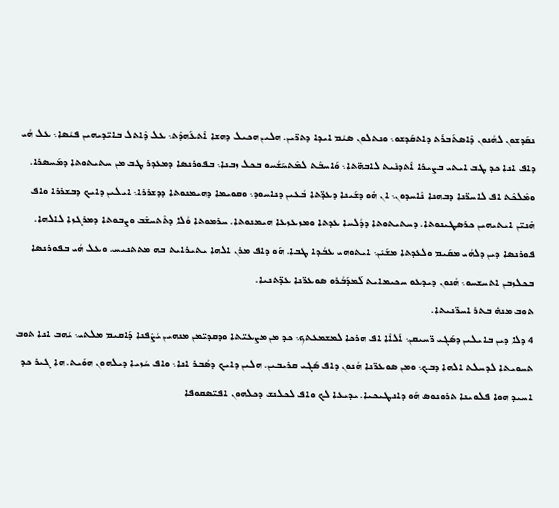ܢܩܰܕܫܘܢ ܠܗܳܢܘܢ ܕܶܐܣܬܰܒܪܰܬ ܕܐܬܩܰܕܫܘ܆ ܘܢܬܠܘܢ ܣܝܳܡ ܐܝܕܐ ܕܬܖ̈ܝܢ. ܗܠܝܢ ܗܟܝܠ ܕܗܫܐ ܐܶܬܥܰܗܕܶܬ܆ ܥܠ ܕܶܐܬܠ ܒܐܝ̈ܕܝܗܝܢ ܦܝܳܣܐ܆ ܥܠ ܗܳܝ ܕܐܦ ܐܢܐ ܟܕ ܛܒ ܐܝܬܝ ܒܨܝܪܐ ܐܶܬܕܢܺܝܬ ܠܐܒܗ̈ܬܐ܆ ܘܰܐܚܒܶܬ ܠܡܶܬܚܰܫܳܚܘ ܒܟܠ ܙܒܢܐ܆ ܒܦܘܪܢܣܐ ܕܡܥܕܪ ܛܒ ܡܢ ܚܬܝܬܘܬܐ ܕܡܰܚܣܪܐ. ܘܡܶܠܟܶܬ ܐܦ ܠܐܚܖ̈ܢܐ ܕܒܗܢܐ ܢܶܐܚܕܘܢ܆ ܐܢ ܗܽܘ ܕܫܰܝܢܐ ܕܥܕ̈ܬܐ ܒܳܥܝܢ ܕܢܐܚܘܕ܆ ܘܩܘܝܡܐ ܕܗܝܡܢܘܬܐ ܕܕܫܪܪܐ܆ ܐܝܠܝܢ ܕܐܝܟ ܕܒܫܪܪܐ ܘܐܦ ܗܶܢܝ̈ܢ ܐܝܬܝܗܝܢ ܟܪܣܛܝܢܘܬܐ. ܕܚܬܝܬܘܬܐ ܕܕܳܠܚܐ ܥܕܬܐ ܘܡܙܥܙܥܐ ܗܝܡܢܘܬܐ. ܚܪܡܘܬܐ ܘܳܠܐ ܕܬܶܬܚܫܶܒ ܘܨܒܘܬܐ ܕܡܪܓܙܐ ܠܐܠܗܐ. ܦܘܪܢܣܐ ܕܝܢ ܕܠܗܳܝ ܡܩܰܝܡ ܘܠܥܕܬܐ ܡܫܰܝܶܢ܆ ܐܝܬܘܗܝ ܥܒܳܕܐ ܛܒܐ. ܗܰܘ ܕܐܦ ܡܪܢ ܐܠܗܐ ܝܬܝܪܐܝܬ ܒܗ ܡܬܬܢܝܚ. ܘܥܠ ܗܳܝ ܒܦܘܪܢܣܐ ܒܟܠܙܒܢ ܐܬܚܫܚܘ܆ ܗܳܢܘܢ ܕܝܕܥܘ ܚܟܝܡܐܝܬ ܠܰܡܕܰܒܳܪܘ ܣܘܥܖ̈ܢܐ ܥܕ̈ܬܢܝܐ.
ܬܘܒ ܡܢܗ̇ ܒܬܪ ܐܚܖ̈ܢܝܬܐ.
4 ܕܠܐ ܕܝܢ ܒܐܝܠܝܢ ܕܣܰܓܝ ܖ̈ܚܝܩܢ܆ ܐܰܠܐܶܐ ܐܦ ܗܪܟܐ ܠܡܫܡܥܬܟ܆ ܟܕ ܡܢ ܡܨܥܝ̈ܬܐ ܘܕܩܕܝ̈ܡܢ ܡܢܗܝܢ ܝܳܨܶܦܢܐ ܕܰܐܩܝܡ ܡܠܬܝ܆ ܝܳܗܒ ܐܢܐ ܬܘܒ ܬܚܘܝܬܐ ܠܕܚܠܬ ܐܠܗܐ ܕܒܟ܆ ܘܡܢ ܣܘܥܖ̈ܢܐ ܗܳܢܘܢ ܕܐܦ ܣܰܓܝ ܩܪܝܒܝܢ. ܗܠܝܢ ܕܐܝܟ ܕܣܳܒܪ ܐܢܐ܆ ܘܐܦ ܚܳܙܝܐ ܕܝܠܗܘܢ ܗܘܰܝܬ. ܗܐ ܓܝܪ ܟܕ ܐܚܝܕ ܗܘܐ ܦܠܘܝܢܐ ܬܪܘܢܘܣ ܗܰܘ ܕܐܢܛܝܟܝܐ. ܝܕܝܥܐ ܠܟ ܘܐܦ ܠܟܠܢܫ ܕܟܠܗܘܢ ܐܦܝ̈ܣܩܘܦܐ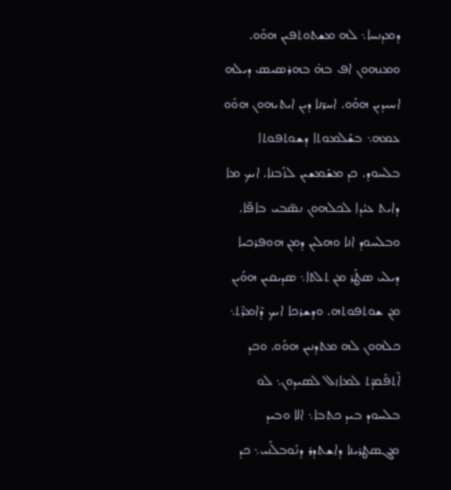ܕܡܕܢܚܐ܆ ܠܗ ܡܫܬܘܬܦܝܢ ܗܘܰܘ. ܘܡܢܗܘܢ ܐܦ ܒܗ̇ ܒܗܪܣܝܣ ܕܝܠܗ ܐܚܝܕܝܢ ܗܘܰܘ. ܐܚܖ̈ܢܐ ܕܝܢ ܐܝܬܝܗܘܢ ܗܘܰܘ ܥܡܗ܆ ܒܫܰܠܡܘܬܐ ܕܫܘܬܦܘܬܐ ܒܠܚܘܕ. ܟܕ ܡܫܰܡܫܝܢ ܠܙܰܒܢܐ. ܐܝܟ ܡܐ ܕܐܝܬ ܥܝܳܕܐ ܠܟܠܗܘܢ ܢܣ̈ܒܝ ܒܐܦ̈ܐ. ܘܒܠܚܘܕ ܐܢܐ ܘܗܠܝܢ ܕܡܢ ܗܘܦܪܟܝܐ ܕܝܠܝ ܣܛܰܪ ܡܢ ܬܠܬܐ܆ ܣܕܝܩܝܢ ܗܘܰܝܢ ܡܢ ܫܘܬܦܘܬܗ. ܘܕܫܪܟܐ ܐܝܟ ܕܶܐܡܪܶܬ܆ ܟܠܗܘܢ ܠܗ ܡܬܕܢܝܢ ܗܘܰܘ. ܘܟܕ ܐܶܬܦܰܩܕܶܬ ܠܡܐܙܠ ܠܣܝܕܘܢ܆ ܠܘ ܒܠܚܘܕ ܒܝܕ ܟܬܒܐ܆ ܐܠܐ ܘܒܝܕ ܡܓܣܛܪܝܢܐ ܕܐܫܬܕܪ ܕܢܰܘܒܠܰܢܝ܆ ܟܕ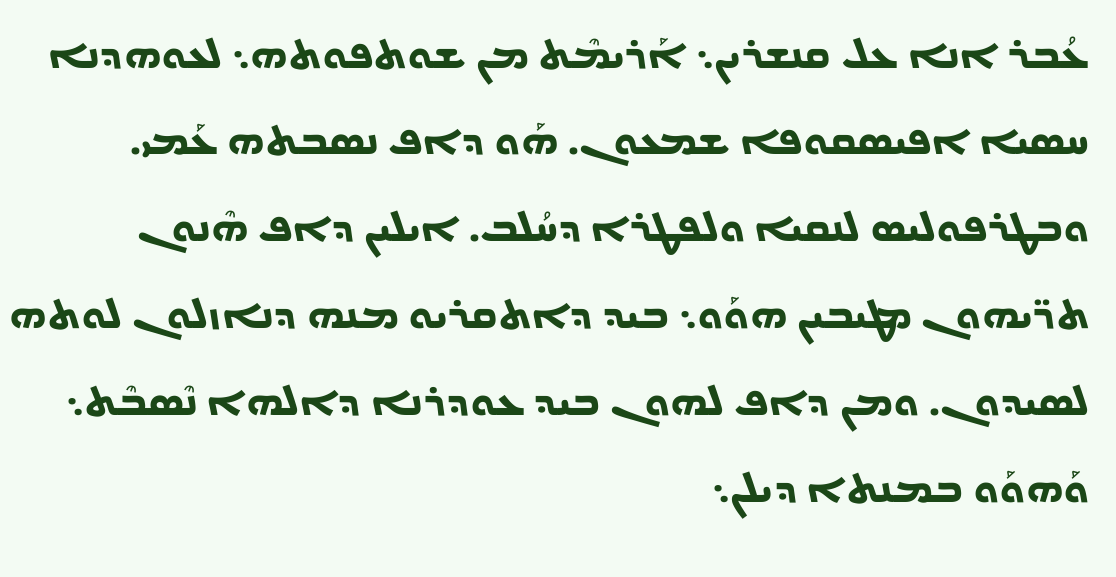ܥܳܒܪ ܐܢܐ ܥܠ ܩܢܫܪܝܢ܆ ܐܰܪܝܡܶܬ ܡܢ ܫܘܬܦܘܬܗ܆ ܠܥܘܗܕܢܐ ܚܣܝܐ ܐܦܝܣܩܘܦܐ ܫܡܥܘܢ. ܗܰܘ ܕܐܦ ܢܣܒܬܗ ܥܰܡܝ. ܘܒܛܪܦܘܠܝܣ ܠܢܩܝܐ ܘܠܦܛܪܐ ܕܚܳܠܒ. ܐܝܠܝܢ ܕܐܦ ܗܶܢܘܢ ܬܖ̈ܝܗܘܢ ܡܛܝܒܝܢ ܗܘܰܘ܆ ܒܝܕ ܕܐܬܩܪܝܘ ܡܢܗ ܕܢܐܙܠܘܢ ܠܘܬܗ ܠܣܝܕܘܢ. ܘܡܢ ܕܐܦ ܠܗܘܢ ܒܝܕ ܥܘܕܪܢܐ ܕܐܠܗܐ ܢܶܣܒܶܬ܆ ܘܰܗܘܰܘ ܒܡܢܬܐ ܕܝܠܢ܆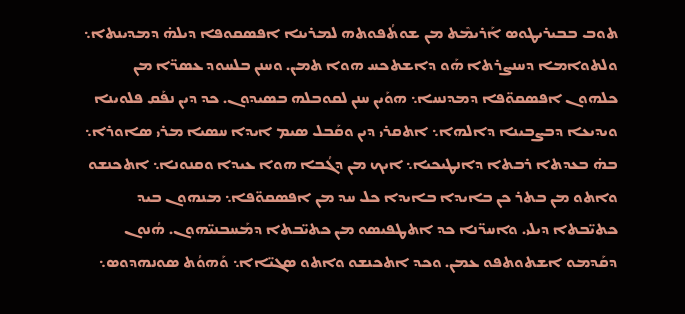ܬܘܒ ܒܒܝܪܝܛܘܣ ܐܰܪܝܡܶܬ ܡܢ ܫܘܬܳܦܘܬܗ ܠܡܪܝܢܐ ܐܦܣܩܘܦܐ ܕܝܠܗ̇ ܕܡܕܝܢܬܐ܆ ܘܠܬܘܐܡܐ ܕܚܢܨܪܬܐ ܗܰܘ ܕܐܫܬܟܚ ܗܘܐ ܬܡܢ. ܘܚܢܢ ܒܠܚܘܕ ܥܣܖ̈ܐ ܡܢ ܟܠܗܘܢ ܐܦܣܩܘ̈ܦܐ ܕܡܕܢܚܐ܆ ܗܘܰܝܢ ܚܢܢ ܠܩܘܒܠܗ ܒܣܝܕܘܢ. ܟܕ ܕܝܢ ܢܦܰܩ ܦܠܘܝܢܐ ܘܝܕܝܥܐ ܕܒܨܒܝܢܐ ܕܐܠܗܐ܆ ܐܬܩܪܝ ܕܝܢ ܘܩܰܒܠ ܣܝܡ ܐܝܕܐ ܚܣܝܐ ܡܪܝ ܣܐܘܪܐ܆ ܒܗ̇ ܒܥܕܬܐ ܪܒܬܐ ܕܐܢܛܝܟܝܐ܆ ܐܝܟ ܡܢ ܕܓܳܒܐ ܗܘܐ ܥܝܕܐ ܘܩܢܘܢܐ܆ ܐܬܟܢܫܘ ܘܐܬܘ ܡܢ ܒܬܪ ܟܢ ܒܐܝܕܐ ܒܐܝܕܐ ܟܠ ܚܕ ܡܢ ܐܦܣܩܘ̈ܦܐ܆ ܡܢܗܘܢ ܒܝܕ ܟܬܝ̈ܒܬܐ ܕܝܠܝ. ܘܐܚܖ̈ܢܐ ܟܕ ܐܬܛܦܝܣܘ ܡܢ ܟܬܝ̈ܒܬܐ ܕܡܰܚܒܢܝ̈ܗܘܢ. ܗܳܢܘܢ ܕܩܰܕܡܘ ܐܫܬܘܬܦܘ ܥܡܢ. ܘܟܕ ܐܬܟܢܫܘ ܘܐܬܘ ܣܓܝ̈ܐܐ܆ ܘܰܗܘܳܬ ܣܘܢܗܕܘܣ܆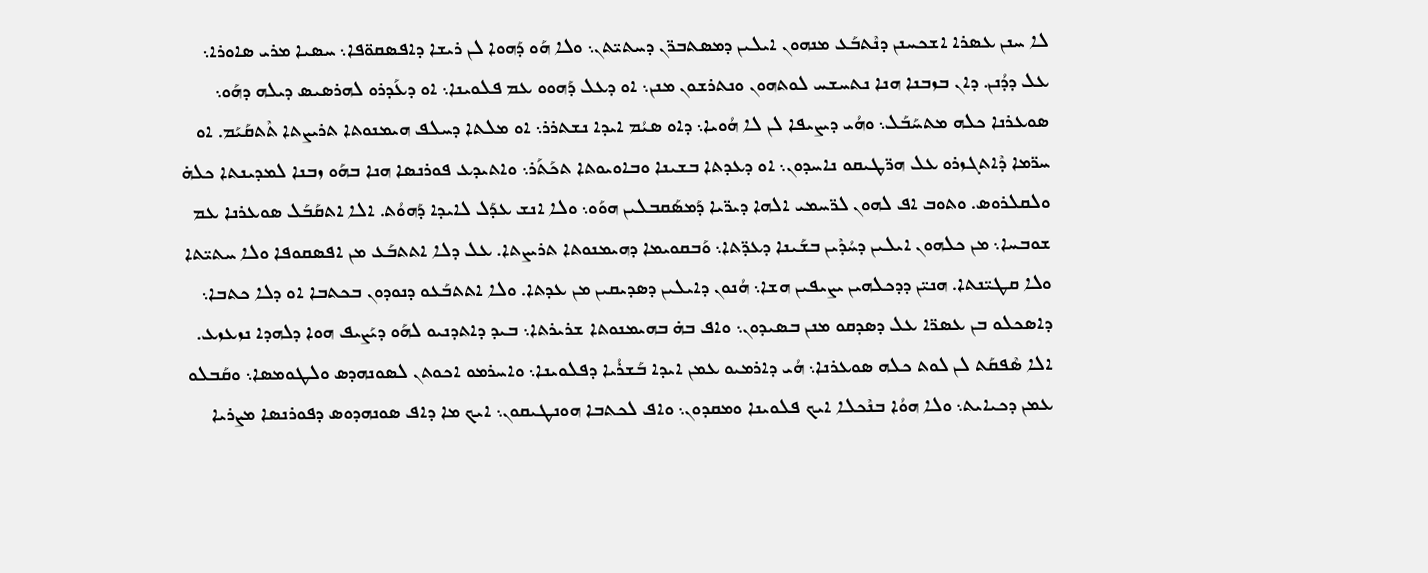ܠܐ ܚܢܢ ܥܣܪܐ ܐܫܟܚܢܢ ܕܢܶܬܒܰܥ ܡܢܗܘܢ ܐܝܠܝܢ ܕܡܣܬܒܖ̈ܢ ܕܚܬܝ̈ܬܢ܆ ܘܠܐ ܗܰܘ ܕܰܗܘܐ ܠܢ ܪܝܫܐ ܕܐܦܣܩܘ̈ܦܐ܆ ܚܣܝܐ ܡܪܝ ܣܐܘܪܐ܆ ܥܠ ܕܕܳܢܢ. ܕܐܢ ܒܙܒܢܐ ܗܢܐ ܢܬܚܫܚ ܠܘܬܗܘܢ ܘܢܬܪܫܘܢ ܡܢܢ܆ ܐܘ ܕܥܠ ܕܰܗܘܘ ܥܡ ܦܠܘܝܢܐ܆ ܐܘ ܕܥܰܕܪܘ ܠܗܪܣܝܣ ܕܝܠܗ ܕܗܰܘ܆ ܣܘܥܪܢܐ ܟܠܗ ܡܬܚܰܒܰܠ܆ ܘܗܳܝ ܕܝܨܝܦܐ ܠܢ ܠܐ ܗܳܘܝܐ܆ ܕܐܘ ܣܝܳܡ ܐܝܕܐ ܢܫܬܪܪ܆ ܐܘ ܡܠܬܐ ܕܚܠܦ ܗܝܡܢܘܬܐ ܬܪܝܨܬܐ ܬܶܬܩܰܝܰܡ. ܐܘ ܚܖ̈ܡܐ ܕܶܐܬܓܙܪܘ ܥܠ ܗܖ̈ܛܝܩܘ ܢܐܚܕܘܢ܆ ܐܘ ܕܥܕܬܐ ܒܫܝܢܐ ܘܒܐܘܝܘܬܐ ܬܟܰܬܰܪ܆ ܘܐܬܝܕܥ ܦܘܪܢܣܐ ܗܢܐ ܒܗܰܘ ܙܒܢܐ ܠܡܕܝܢܬܐ ܟܠܗ̇ ܘܠܩܠܪܘܣ. ܘܬܘܒ ܐܦ ܠܗܘܢ ܠܖ̈ܚܡܝ ܐܠܗܐ ܕܝܖ̈ܝܐ ܕܰܡܣܰܩܒܠܝܢ ܗܘܰܘ܆ ܘܠܐ ܐܢܫ ܥܕܰܠ ܠܐܝܕܐ ܕܰܗܘܳܬ. ܐܠܐ ܐܬܩܰܒܰܠ ܣܘܥܪܢܐ ܥܡ ܫܘܒܚܐ܆ ܡܢ ܟܠܗܘܢ ܐܝܠܝܢ ܕܚܳܕܶܝܢ ܒܫܰܝܢܐ ܕܥܕ̈ܬܐ܆ ܘܰܒܩܘܝܡܐ ܕܗܝܡܢܘܬܐ ܬܪܝܨܬܐ. ܥܠ ܕܠܐ ܐܬܬܒܰܥ ܡܢ ܐܦܣܩܘܦܐ ܘܠܐ ܚܬܝ̈ܬܐ ܘܠܐ ܩܛܝ̈ܢܬܐ. ܗܢܝ̈ܢ ܕܕܟܠܗܝܢ ܝܨܝܦܝܢ ܗܫܐ܆ ܗܳܢܘܢ ܕܐܝܠܝܢ ܕܣܕܝܩܝܢ ܡܢ ܥܕܬܐ. ܘܠܐ ܐܬܬܒܰܥܘ ܕܢܘܕܘܢ ܒܟܬܒܐ ܐܘ ܕܠܐ ܟܬܒܐ܆ ܕܐܣܟܠܘ ܒܢ ܥܣܖ̈ܐ ܥܠ ܕܣܕܩܘ ܡܢܢ ܒܣܝܕܘܢ܆ ܘܐܦ ܒܗ̇ ܒܗܝܡܢܘܬܐ ܫܪܝܪܬܐ܆ ܒܝܕ ܕܐܬܕܢܝܘ ܠܗܰܘ ܕܝܰܨܝܦ ܗܘܐ ܕܠܗܕܐ ܢܙܥܙܥ. ܐܠܐ ܣܶܦܩܰܬ ܠܢ ܠܘܬ ܟܠܗ ܣܘܥܪܢܐ܆ ܗܳܝ ܕܐܪܡܝܘ ܥܡܢ ܐܝܕܐ ܒܰܫܪܳܝܐ ܕܦܠܘܝܢܐ܆ ܘܐܚܪܡܘ ܐܟܘܬܢ ܠܣܘܢܗܕܣ ܘܠܛܘܡܣܐ܆ ܘܩܰܒܠܘ ܥܡܢ ܕܟܝܐܝܬ܆ ܘܠܐ ܗܘܳܐ ܒܢܶܟܠܐ ܐܝܟ ܦܠܘܝܢܐ ܘܡܩܕܘܢ܆ ܘܐܦ ܠܟܬܒܐ ܗܘܢܛܝܩܘܢ܆ ܐܝܟ ܡܐ ܕܐܦ ܣܘܢܗܕܘܣ ܕܦܘܪܢܣܐ ܡܨܪܝܐ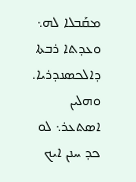ܡܩܰܒܠܐ ܠܗ܆ ܘܥܕܬܐ ܪܒܬܐ ܕܐܠܟܣܢܕܪܝܐ. ܘܗܠܝܢ ܐܣܬܥܪ܆ ܠܘ ܟܕ ܚܢܢ ܐܝܟ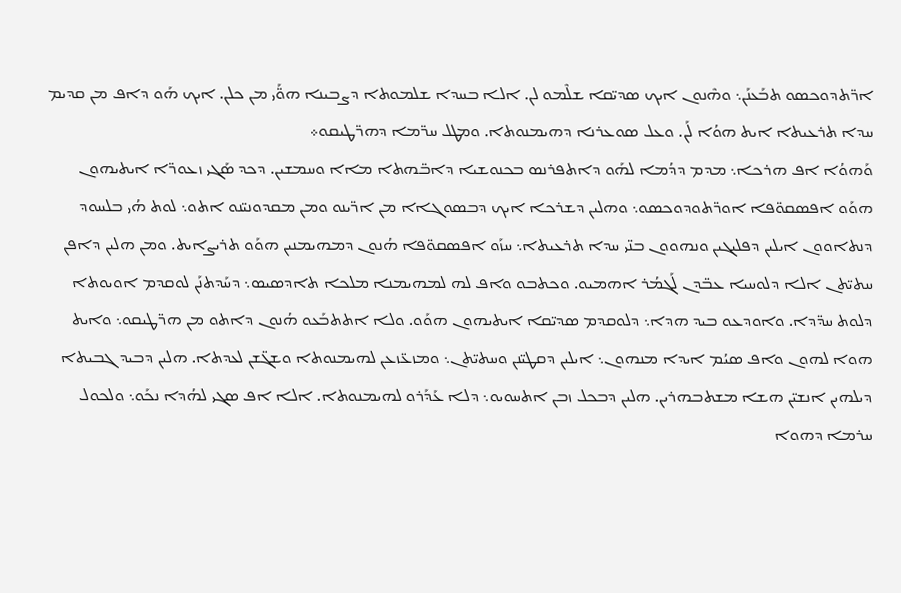ܐܖ̈ܬܕܘܟܣܘ ܬܒܰܥܢܰܢ܆ ܘܗܶܢܘܢ ܐܝܟ ܣܕܝ̈ܩܐ ܫܠܶܡܘ ܠܢ. ܐܠܐ ܒܚܕܐ ܫܠܡܘܬܐ ܕܨܒܝܢܐ ܗܘ̈ܰܝ ܡܢ ܟܠܢ. ܐܝܟ ܗܰܘ ܕܐܦ ܡܢ ܩܕܝܡ ܚܕܐ ܬܪܥܝܬܐ ܐܝܬ ܗܘܳܐ ܠܰܢ. ܘܥܠ ܣܘܥܪܢܐ ܕܗܝܡܢܘܬܐ. ܘܡܛܠ ܚܖ̈ܡܐ ܕܗܖ̈ܛܝܩܘ܀
ܘܰܗܘܳܐ ܐܦ ܗܪܟܐ܆ ܡܕܡ ܕܕܳܡܐ ܠܗܰܘ ܕܐܬܦܪܢܣ ܒܟܢܘܫܝܐ ܕܐܒ̈ܗܬܐ ܡܐܐ ܘܚܡܫܝܢ. ܕܟܕ ܣܰܓܝ ܙܥܘܖ̈ܐ ܐܝܬܝܗܘܢ ܗܘܰܘ ܐܦܣܩܘ̈ܦܐ ܐܘܖ̈ܬܘܕܘܟܣܘ܆ ܘܗܠܝܢ ܕܫܪܟܐ ܐܝܟ ܕܒܣܘܓܐܐ ܡܢ ܐܖ̈ܝܢܘ ܘܡܢ ܡܩܕܘܢܝ̈ܢܘ ܐܬܘ܆ ܠܘܬ ܗܳܝ ܒܠܚܘܕ ܕܢܬܐܘܘܢ ܐܝܠܝܢ ܕܦܠܝܓܝܢ ܘܢܗܘܘܢ ܒܢ̈ܝ ܚܕܐ ܬܪܥܝܬܐ܆ ܚܙܰܘ ܐܦܣܩܘ̈ܦܐ ܗܳܢܘܢ ܕܡܗܝܡܢܝܢ ܗܘܰܘ ܬܪܝܨܐܝܬ. ܘܡܢ ܗܠܝܢ ܕܐܦܢ ܚܬܝ̈ܬܢ ܐܠܐ ܕܠܘܚܝܐ ܥܒ̈ܕܢ ܠܰܓܡܳܪ ܐܗܡܝܘ. ܘܟܬܒܘ ܘܐܦ ܠܗ ܠܡܗܝܡܢܐ ܡܠܟܐ ܬܐܕܣܝܣ܆ ܕܚܰܕܬܢܰܢ ܠܘܩܕܡ ܐܘܝܘܬܐ ܕܠܘܬ ܚܕ̈ܕܐ. ܘܐܘܕܥܘ ܒܝܕ ܗܕܐ܆ ܕܠܘܩܕܡ ܣܕܝ̈ܩܐ ܐܝܬܝܗܘܢ ܗܘܰܘ. ܘܠܐ ܐܬܬܒܰܥܘ ܗܳܢܘܢ ܕܐܬܘ ܡܢ ܗܖ̈ܛܝܩܘ܆ ܘܐܝܬ ܗܘܐ ܠܗܘܢ ܘܐܦ ܣܝܳܡ ܐܝܕܐ ܡܢܗܘܢ܆ ܐܝܠܝܢ ܕܩܛܝ̈ܢܢ ܘܚܬܝ̈ܬܢ܆ ܘܡܙܥ̈ܙܥܢ ܠܗܝܡܢܘܬܐ ܘܫܓ̈ܫܢ ܠܥܕܬܐ. ܗܠܝܢ ܕܒܝܕ ܓܒܝܬܐ ܕܝܠܗܝܢ ܐܢܫܝ̈ܢ ܗܫܐ ܡܫܬܒܗܪܝܢ. ܗܠܝܢ ܕܒܟܠ ܙܒܢ ܐܬܚܘܝܘ܆ ܕܠܐ ܥܰܕܰܪܘ ܠܗܝܡܢܘܬܐ. ܐܠܐ ܐܦ ܣܓܝ ܠܗܳܕܐ ܢܟܰܘ܆ ܘܠܟܘܠ ܚܪܡܐ ܕܗܘܐ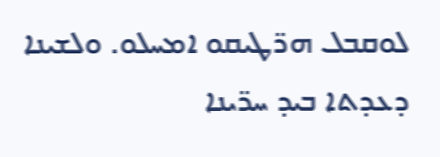ܠܘܩܒܠ ܗܖ̈ܛܝܩܘ ܐܡܚܠܘ. ܘܠܫܝܢܐ ܕܥܕܬܐ ܒܝܕ ܚܖ̈ܝܢܐ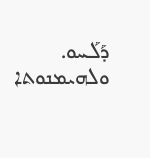ܕܰܠܰܚܘ. ܘܠܗܝܡܢܘܬܐ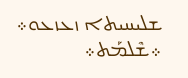ܫܠܝܚܝܬܐ ܙܥܙܥܘ܀
܀ܫܶܠܡܰܬ܀